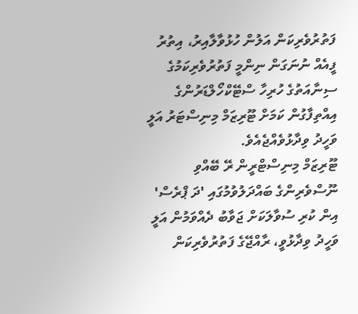ފަތުރުވެރިކަން އަލުން ހުޅުވާލާއިރު، އިތުރު ފީއެއް ނުނަގަން ނިންމީ ފަތުރުވެރިކަމުގެ ސިނާއަތުގެ ހުރިހާ ސްޓޭކްހޯލްޑަރުންގެ އިއްތިފާގުން ކަމަށް ޓޫރިޒަމް މިނިސްޓަރު އަލީ ވަހީދު ވިދާޅުވެއްޖެއެވެ.
ޓޫރިޒަމް މިނިސްޓްރީން ރޭ ބޭއްވި ނޫސްވެރިންގެ ބައްދަލުވުމުގައި 'ދަ ޕްރެސް' އިން ކުރި ސުވާލަކަށް ޖަވާބު ދެއްވަމުން އަލީ ވަހީދު ވިދާޅުވީ، ރާއްޖޭގެ ފަތުރުވެރިކަން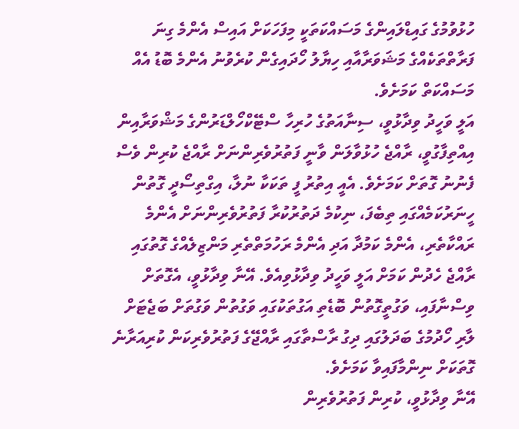ހުޅުވުމުގެ ގައިޑްލައިންގެ މަސައްކަތަކީ މިފަހަކަށް އައިސް އެންމެ ގިނަ ފަރާތްތަކެއްގެ މަޝަވަރާއާއި ހިޔާލު ހޯދައިގެން ކުރެވުނު އެންމެ ބޮޑު އެއް މަސައްކަތް ކަމަށެވެ.
އަލީ ވަހީދު ވިދާޅުވީ، ސިނާއަތުގެ ހުރިހާ ސްޓޭކްހޯލްޑަރުންގެ މަޝްވަރާއިން އިއްތިފާގުވީ، ރާއްޖެ ހުޅުވާލަން ވާނީ ފަތުރުވެރިންނަށް ރާއްޖެ ކުރިން ވެސް ފެނުނު ގޮތަށް ކަމަށެވެ. އެއީ އިތުރު ފީ ތަކަކާ ނުލާ، އިގްތިސޯދީ ގޮތުން ހީނަރުކަމެއްގައި ތިބެފަ، ނިކުމެ ދަތުރުކުރާ ފަތުރުވެރިންނަށް އެންމެ ރައްކާތެރި، އެންމެ ކަމުދާ އަދި އެންމެ ރަހުމަތްތެރި މަންޒިލެއްގެ ގޮތުގައި ރާއްޖެ ހެދުން ކަމަށް އަލީ ވަހީދު ވިދާޅުވިއެވެ. އޭނާ ވިދާޅުވީ، އެގޮތަށް ވިސްނާފައި، ވަގުތީގޮތުން ބޮޑެތި އަގުތަކުގައި ވަގުތުން ވަގުތަށް ބަޖެޓަށް ލާރި ހޯދުމުގެ ބަދަލުގައި ދިގު ރާސްތާގައި ރާއްޖޭގެ ފަތުރުވެރިކަން ކުރިއަރާނެ ގޮތަކަށް ނިންމާފައިވާ ކަމަށެވެ.
އޭނާ ވިދާޅުވީ، ކުރިން ފަތުރުވެރިން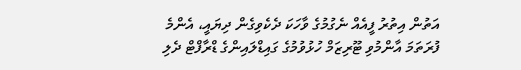އަތުން އިތުރު ފީއެއް ނެގުމުގެ ވާހަކަ ދެކެވިގެން ދިޔައީ، އެންމެ ފުރަތަމަ އާންމުވި ޓޫރިޒަމް ހުޅުވުމުގެ ގައިޑްލައިންގެ ޑްރާފްޓް ދެލި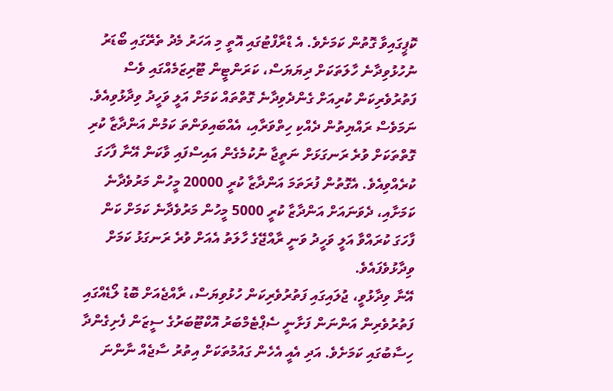ކޮޕީގައިވާ ގޮތުން ކަމަށެވެ. އެ ޑްރާފްޓުގައި އޮތީ މި އަހަރު މެދު ތެރޭގައި ބޯޑަރު ނުހުޅުވިދާނެ ހާލަތަކަށް ދިޔަޔަސް، ކަރަންޓީން ޓޫރިޒަމެއްގައި ވެސް ފަތުރުވެރިކަން ކުރިއަށް ގެންދެވިދާނެ ގޮތްތައް ކަމަށް އަލީ ވަހީދު ވިދާޅުވިއެވެ.
ނަމަވެސް ރައްޔިތުން ދެއްކި ހިތްވަރާއި، އެއްބައިވަންތަ ކަމުން އަންދާޒާ ކުރި ގޮތްތަކަށް ވުރެ ރަނގަޅަށް ނަތީޖާ ނުކުމެގެން އައިސްފައި ވާކަން އޭނާ ފާހަގަ ކުރެއްވިއެވެ. އެގޮތުން ފުރަތަމަ އަންދާޒާ ކުރީ 20000 މީހުން މަރުވެދާނެ ކަމަށާއި، ދެވަނައަށް އަންދާޒާ ކުރީ 5000 މީހުން މަރުވެދާނެ ކަމަށް ކަން ފާހަގަ ކުރައްވާ އަލީ ވަހީދު ވަނީ ރާއްޖޭގެ ހާލަތު އެއަށް ވުރެ ރަނގަޅު ކަމަށް ވިދާޅުވެފައެވެ.
އޭނާ ވިދާޅުވީ، ޖުލައިގައި ފަތުރުވެރިކަން ހުޅުވިޔަސް، ރާއްޖެއަށް ބޮޑު ލޯޑެއްގައި ފަތުރުވެރިން އަންނަން ފަށާނީ ސެޕްޓެމްބަރު އޮކްޓޫބަރުގެ ސީޒަން ފެށިގެންދާ ހިސާބުގައި ކަމަށެވެ. އަދި އެއީ އެހެން ގައުމުތަކަށް އިތުރު ސާޖެއް ނާންނަ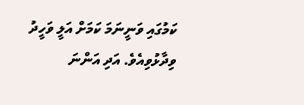ކަމުގައި ވަނީނަމަ ކަމަށް އަލީ ވަހީދު ވިދާޅުވިއެވެ. އަދި އަންނަ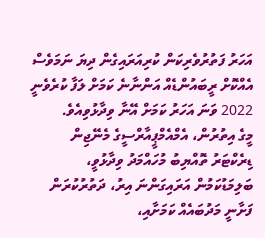އަހަރު ފަތުރުވެރިކަން ކުރިއަރައިގެން ދިޔަ ނަމަވެސް އެއްކޮށް ރީބައުންޑެއް އަންނާނެ ކަމަށް ލަފާ ކުރެވެނީ 2022 ވަނަ އަހަރު ކަމަށް އޭނާ ވިދާޅުވިއެވެ.
މީގެ އިތުރުން، އެމްއެމްޕީއާރްސީގެ މެނޭޖިން ޑިރެކްޓަރު ތޮއްޔިބު މުހައްމަދު ވިދާޅުވީ، ބަލިމަޑުކަމުން އަރައިގަންނަ އިރު، ދަތުރުކުރަން ފަށާނީ މަދުބައެއް ކަމަށާއި،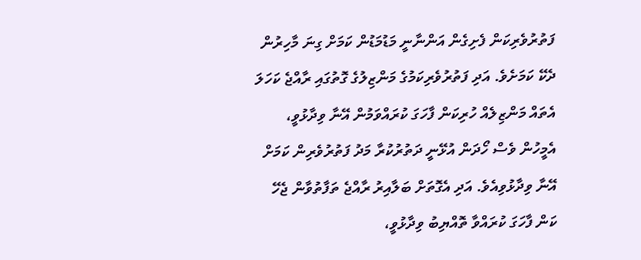ފަތުރުވެރިކަން ފެށިގެން އަންނާނީ މަޑުމަޑުން ކަމަށް ގިނަ މާހިރުން ދެކޭ ކަމަށެވެ. އަދި ފަތުރުވެރިކަމުގެ މަންޒިލުގެ ގޮތުގައި ރާއްޖެ ކަހަލަ އެތައް މަންޒިލެއް ހުރިކަން ފާހަގަ ކުރައްވަމުން އޭނާ ވިދާޅުވީ، އެމީހުން ވެސް ހޯދަން އުޅޭނީ ދަތުރުކުރާ މަދު ފަތުރުވެރިން ކަމަށް އޭނާ ވިދާޅުވިއެވެ. އަދި އެގޮތަށް ބަލާއިރު ރާއްޖެ ތަފާތުވާން ޖެހޭ ކަން ފާހަގަ ކުރައްވާ ތޮއްޔިބު ވިދާޅުވީ،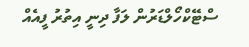ސްޓޭކްހޯލްޑަރުން ލަފާ ދިނީ އިތުރު ފީއެއް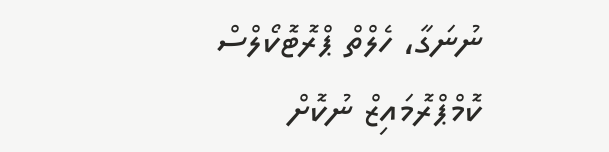ނުނަގާ، ހެލްތް ޕްރޮޓޮކޯލްސް ކޮމްޕްރޮމައިޒް ނުކޮށް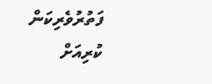ފަތުރުވެރިކަން ކުރިއަށް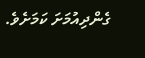ގެންދިއުމަށަ ކަމަށެވެ.